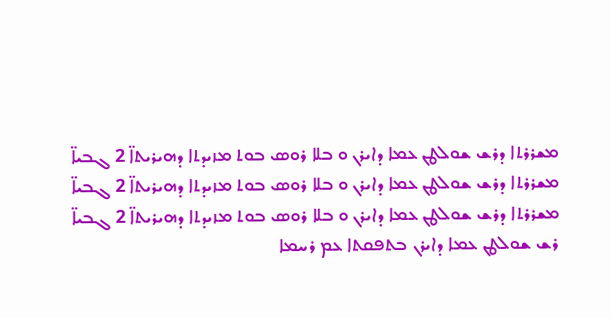ܡܫܪܪܬܐ ܕܪܫ ܫܘܠܛܢ ܥܡܐ ܕܐܝܪܢ ܘ ܒܠܐ ܪܘܣ ܒܘܬ ܡܙܝܕܬܐ ܕܗܝܪܝܬܐ̈ 2 ܓܒܝܐ̈
ܡܫܪܪܬܐ ܕܪܫ ܫܘܠܛܢ ܥܡܐ ܕܐܝܪܢ ܘ ܒܠܐ ܪܘܣ ܒܘܬ ܡܙܝܕܬܐ ܕܗܝܪܝܬܐ̈ 2 ܓܒܝܐ̈
ܡܫܪܪܬܐ ܕܪܫ ܫܘܠܛܢ ܥܡܐ ܕܐܝܪܢ ܘ ܒܠܐ ܪܘܣ ܒܘܬ ܡܙܝܕܬܐ ܕܗܝܪܝܬܐ̈ 2 ܓܒܝܐ̈
ܪܫ ܫܘܠܛܢ ܥܡܐ ܕܐܝܪܢ ܒܬܦܩܬܐ ܥܡ ܪܚܡܐ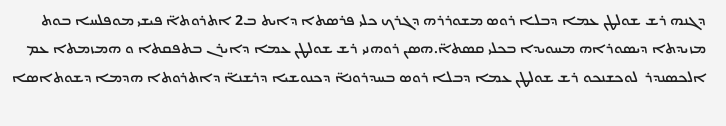ܕܓܢܗ ܪܫ ܫܘܠܛܢ ܥܡܐ ܕܒܠܐ ܪܘܣ ܡܫܘܪܪܗ ܕܓܪܟ ܟܠܝ ܦܪܣܬܐ ܕܐܝܬ ܒ2 ܐܬܪܘܬܐ̈ ܦܝܫܝ ܡܘܦܠܚܐ ܒܘܬ ܡܙܝܕܬܐ ܕܝܣܘܪܐܗ ܡܚܘܝܕܐ ܒܟܠܝ ܩܣܬܐ̈.ܗܣܢ ܪܘܗܢܝ ܪܫ ܫܘܠܛܢ ܥܡܐ ܕܐܝܪܢ ܒܬܦܩܬܐ ܘ ܗܡܙܡܬܐ ܥܡ ܐܠܟܣܢܕܪ  ܠܘܟܫܢܟܘ ܪܫ ܫܘܠܛܢ ܥܡܐ ܕܒܠܐ ܪܘܣ ܒܚܕܪܘܢܐ̈ ܕܟܢܘܫܝܐ ܕܪܫܢܐ̈ ܕܐܬܪܘܬܐ ܗܕܡܐ ܕܫܘܬܐܣܐ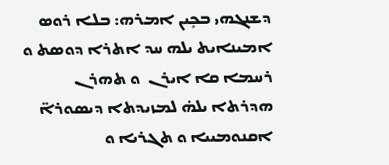ܕܫܢܓܗܝ ܒܟܻܝܢ ܐܡܪܗ: ܒܠܐ ܪܘܣ ܐܡܝܢܐܝܬ ܝܠܗ ܚܕ ܐܬܪܐ ܕܘܣܬ ܘ ܪܚܡܐ ܩܐ ܐܝܪܢ  ܘ ܬܗܪܢ ܗܕܪܬܐ ܝܠܗ̇ ܠܡܙܝܕܬܐ ܕܝܣܘܪܐ̈ ܐܩܢܘܡܝܝܐ ܘ ܬܓܪܝܐ ܘ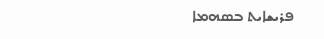ܦܪܝܫܐܝܬ ܒܣܗܡܐ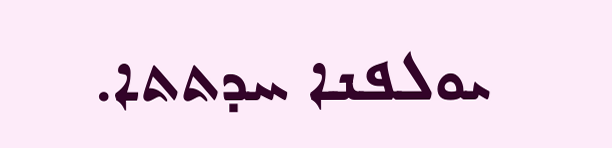ܝܘܠܦܢܐ ܚܕܬܬܐ.